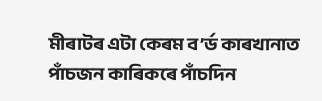মীৰাটৰ এটা কেৰম ব’ৰ্ড কাৰখানাত পাঁচজন কাৰিকৰে পাঁচদিন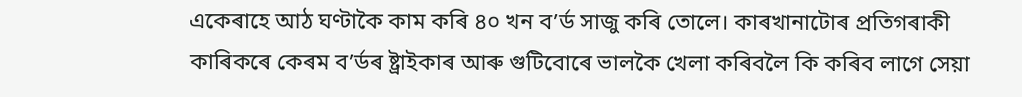একেৰাহে আঠ ঘণ্টাকৈ কাম কৰি ৪০ খন ব’ৰ্ড সাজু কৰি তোলে। কাৰখানাটোৰ প্ৰতিগৰাকী কাৰিকৰে কেৰম ব’ৰ্ডৰ ষ্ট্ৰাইকাৰ আৰু গুটিবোৰে ভালকৈ খেলা কৰিবলৈ কি কৰিব লাগে সেয়া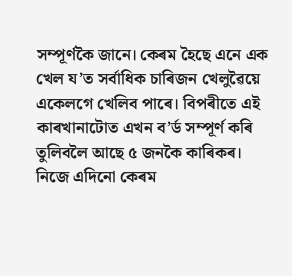সম্পূৰ্ণকৈ জানে। কেৰম হৈছে এনে এক খেল য’ত সৰ্বাধিক চাৰিজন খেলুৱৈয়ে একেলগে খেলিব পাৰে। বিপৰীতে এই কাৰখানাটোত এখন ব’ৰ্ড সম্পূৰ্ণ কৰি তুলিবলৈ আছে ৫ জনকৈ কাৰিকৰ। নিজে এদিনো কেৰম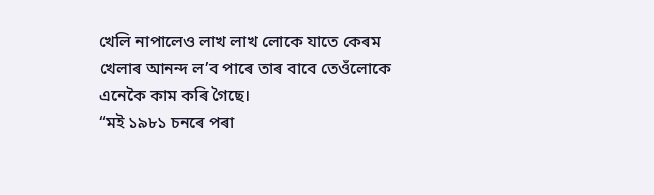খেলি নাপালেও লাখ লাখ লোকে যাতে কেৰম খেলাৰ আনন্দ ল’ব পাৰে তাৰ বাবে তেওঁলোকে এনেকৈ কাম কৰি গৈছে।
“মই ১৯৮১ চনৰে পৰা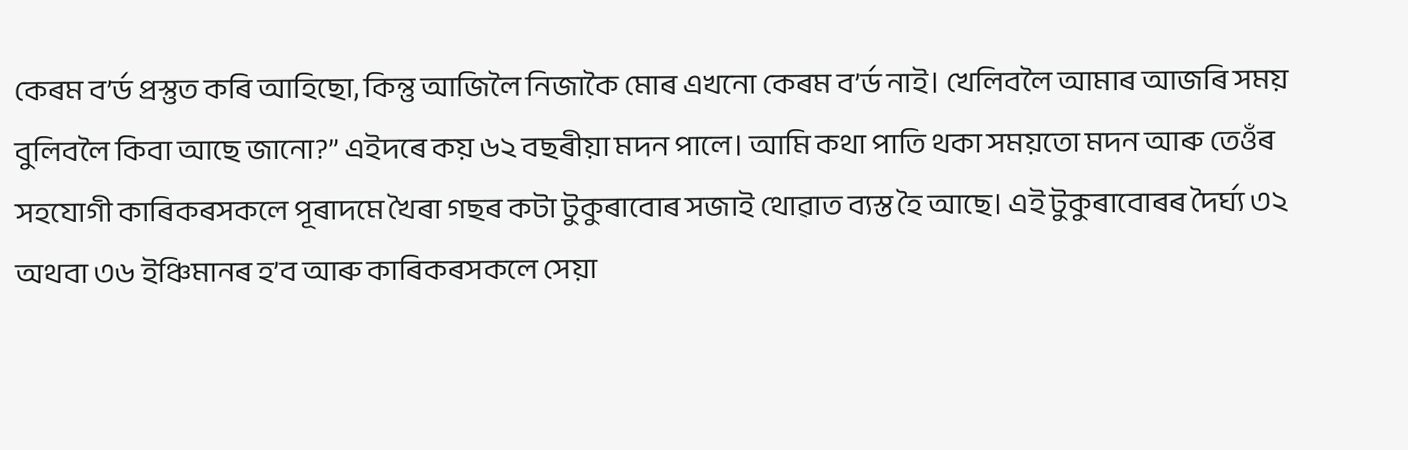কেৰম ব’ৰ্ড প্ৰস্তুত কৰি আহিছো, কিন্তু আজিলৈ নিজাকৈ মোৰ এখনো কেৰম ব’ৰ্ড নাই। খেলিবলৈ আমাৰ আজৰি সময় বুলিবলৈ কিবা আছে জানো?” এইদৰে কয় ৬২ বছৰীয়া মদন পালে। আমি কথা পাতি থকা সময়তো মদন আৰু তেওঁৰ সহযোগী কাৰিকৰসকলে পূৰাদমে খৈৰা গছৰ কটা টুকুৰাবোৰ সজাই থোৱাত ব্যস্ত হৈ আছে। এই টুকুৰাবোৰৰ দৈৰ্ঘ্য ৩২ অথবা ৩৬ ইঞ্চিমানৰ হ’ব আৰু কাৰিকৰসকলে সেয়া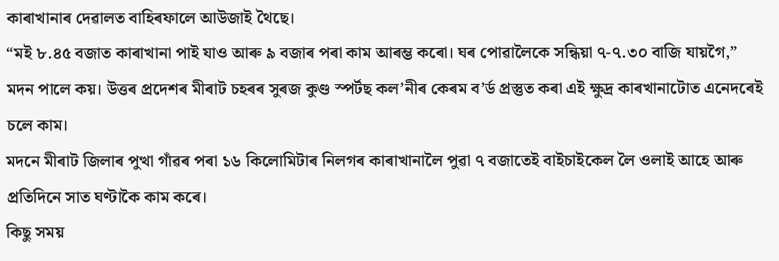কাৰাখানাৰ দেৱালত বাহিৰফালে আউজাই থৈছে।
“মই ৮.৪৫ বজাত কাৰাখানা পাই যাও আৰু ৯ বজাৰ পৰা কাম আৰম্ভ কৰো। ঘৰ পোৱালৈকে সন্ধিয়া ৭-৭.৩০ বাজি যায়গৈ,” মদন পালে কয়। উত্তৰ প্ৰদেশৰ মীৰাট চহৰৰ সুৰজ কুণ্ড স্পৰ্টছ কল’নীৰ কেৰম ব’ৰ্ড প্ৰস্তুত কৰা এই ক্ষুদ্ৰ কাৰখানাটোত এনেদৰেই চলে কাম।
মদনে মীৰাট জিলাৰ পুত্থা গাঁৱৰ পৰা ১৬ কিলোমিটাৰ নিলগৰ কাৰাখানালৈ পুৱা ৭ বজাতেই বাইচাইকেল লৈ ওলাই আহে আৰু প্ৰতিদিনে সাত ঘণ্টাকৈ কাম কৰে।
কিছু সময়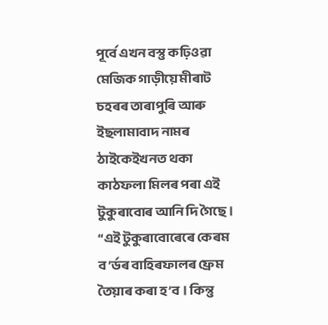পূৰ্বে এখন বস্তু কঢ়িওৱা মেজিক গাড়ীয়ে মীৰাট চহৰৰ তাৰাপুৰি আৰু ইছলামাবাদ নামৰ ঠাইকেইখনত থকা কাঠফলা মিলৰ পৰা এই টুকুৰাবোৰ আনি দি গৈছে।
“এই টুকুৰাবোৰেৰে কেৰম ব’ৰ্ডৰ বাহিৰফালৰ ফ্ৰেম তৈয়াৰ কৰা হ’ব। কিন্তু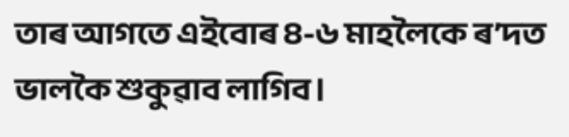তাৰ আগতে এইবোৰ ৪-৬ মাহলৈকে ৰ’দত ভালকৈ শুকুৱাব লাগিব।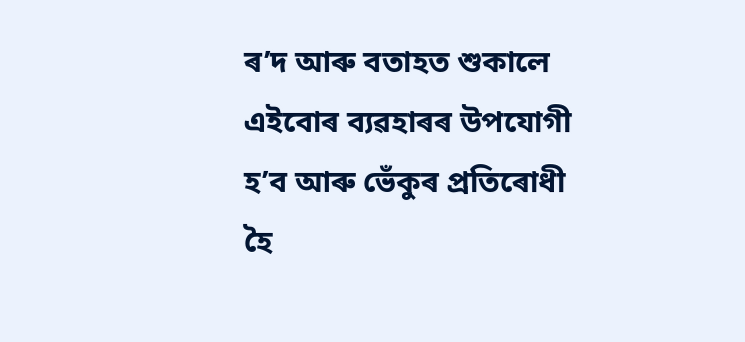ৰ’দ আৰু বতাহত শুকালে এইবোৰ ব্যৱহাৰৰ উপযোগী হ’ব আৰু ভেঁকুৰ প্ৰতিৰোধী হৈ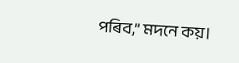পৰিব,” মদনে কয়।